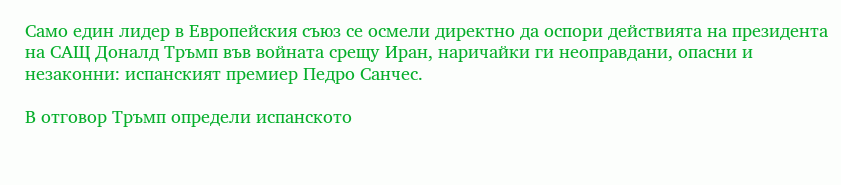Само един лидер в Европейския съюз се осмели директно да оспори действията на президента на САЩ Доналд Тръмп във войната срещу Иран, наричайки ги неоправдани, опасни и незаконни: испанският премиер Педро Санчес.

В отговор Тръмп определи испанското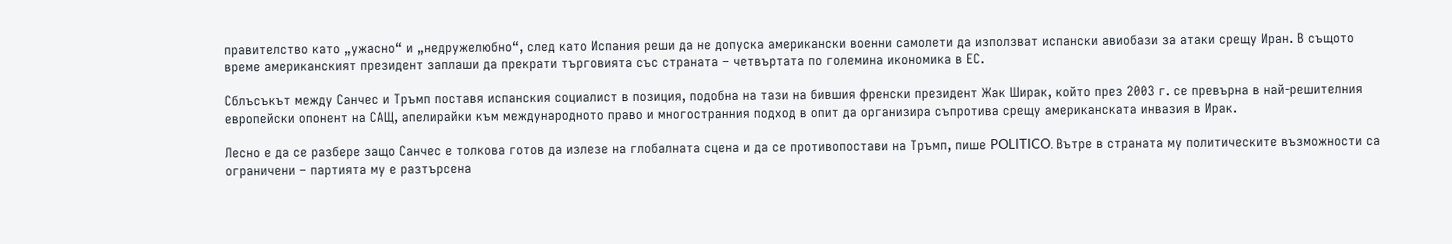правителство като „ужасно“ и „недружелюбно“, след като Испания реши да не допуска американски военни самолети да използват испански авиобази за атаки срещу Иран. В същото време американският президент заплаши да прекрати търговията със страната – четвъртата по големина икономика в ЕС.

Сблъсъкът между Санчес и Тръмп поставя испанския социалист в позиция, подобна на тази на бившия френски президент Жак Ширак, който през 2003 г. се превърна в най-решителния европейски опонент на САЩ, апелирайки към международното право и многостранния подход в опит да организира съпротива срещу американската инвазия в Ирак.

Лесно е да се разбере защо Санчес е толкова готов да излезе на глобалната сцена и да се противопостави на Тръмп, пише POLITICO. Вътре в страната му политическите възможности са ограничени – партията му е разтърсена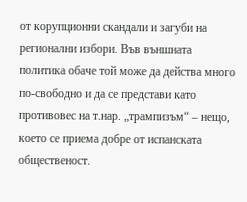от корупционни скандали и загуби на регионални избори. Във външната политика обаче той може да действа много по-свободно и да се представи като противовес на т.нар. „трампизъм“ – нещо, което се приема добре от испанската общественост.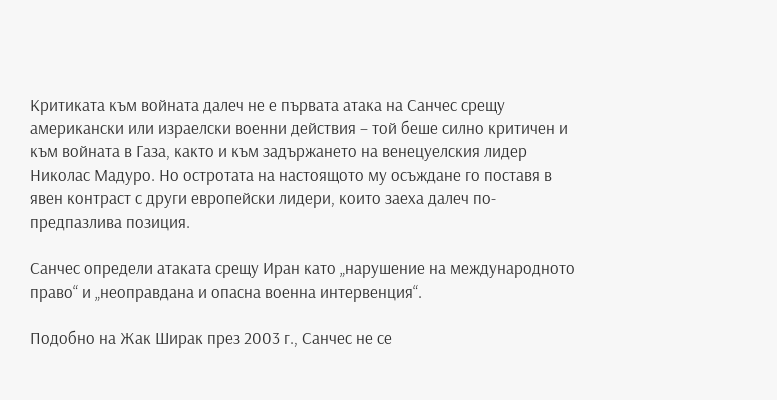Критиката към войната далеч не е първата атака на Санчес срещу американски или израелски военни действия – той беше силно критичен и към войната в Газа, както и към задържането на венецуелския лидер Николас Мадуро. Но остротата на настоящото му осъждане го поставя в явен контраст с други европейски лидери, които заеха далеч по-предпазлива позиция.

Санчес определи атаката срещу Иран като „нарушение на международното право“ и „неоправдана и опасна военна интервенция“.

Подобно на Жак Ширак през 2003 г., Санчес не се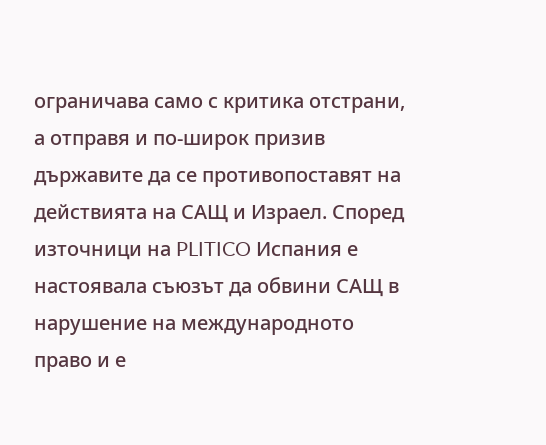ограничава само с критика отстрани, а отправя и по-широк призив държавите да се противопоставят на действията на САЩ и Израел. Според източници на PLITICO Испания е настоявала съюзът да обвини САЩ в нарушение на международното право и е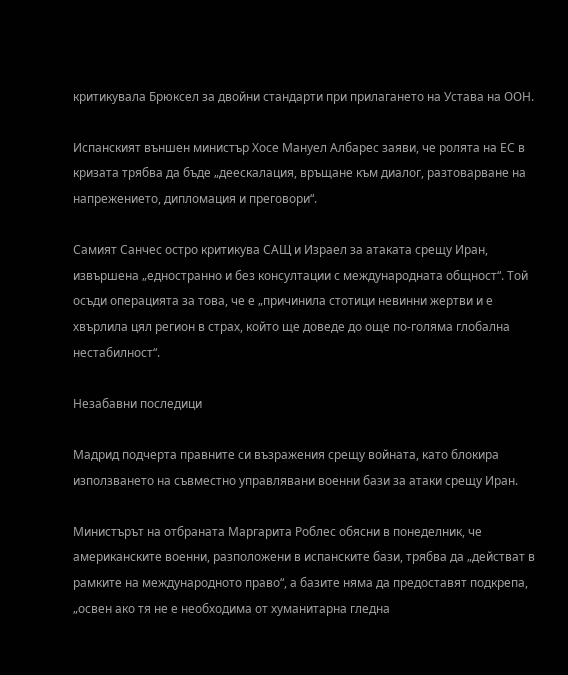критикувала Брюксел за двойни стандарти при прилагането на Устава на ООН.

Испанският външен министър Хосе Мануел Албарес заяви, че ролята на ЕС в кризата трябва да бъде „деескалация, връщане към диалог, разтоварване на напрежението, дипломация и преговори“.

Самият Санчес остро критикува САЩ и Израел за атаката срещу Иран, извършена „едностранно и без консултации с международната общност“. Той осъди операцията за това, че е „причинила стотици невинни жертви и е хвърлила цял регион в страх, който ще доведе до още по-голяма глобална нестабилност“.

Незабавни последици

Мадрид подчерта правните си възражения срещу войната, като блокира използването на съвместно управлявани военни бази за атаки срещу Иран.

Министърът на отбраната Маргарита Роблес обясни в понеделник, че американските военни, разположени в испанските бази, трябва да „действат в рамките на международното право“, а базите няма да предоставят подкрепа, „освен ако тя не е необходима от хуманитарна гледна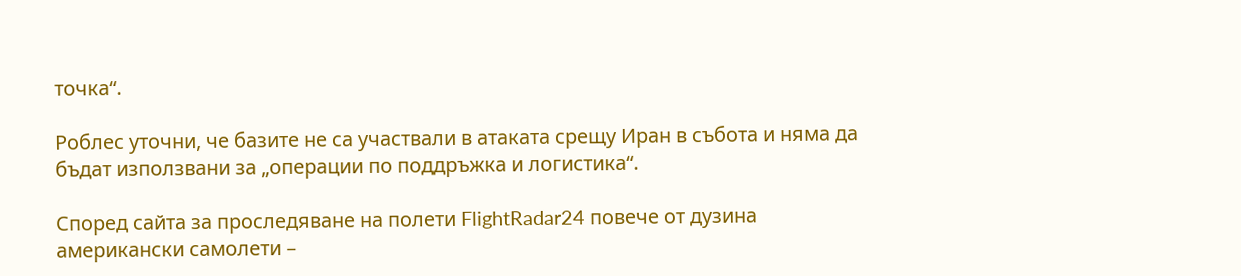точка“.

Роблес уточни, че базите не са участвали в атаката срещу Иран в събота и няма да бъдат използвани за „операции по поддръжка и логистика“.

Според сайта за проследяване на полети FlightRadar24 повече от дузина американски самолети –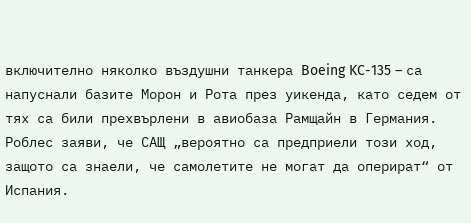включително няколко въздушни танкера Boeing KC-135 – са напуснали базите Морон и Рота през уикенда, като седем от тях са били прехвърлени в авиобаза Рамщайн в Германия. Роблес заяви, че САЩ „вероятно са предприели този ход, защото са знаели, че самолетите не могат да оперират“ от Испания.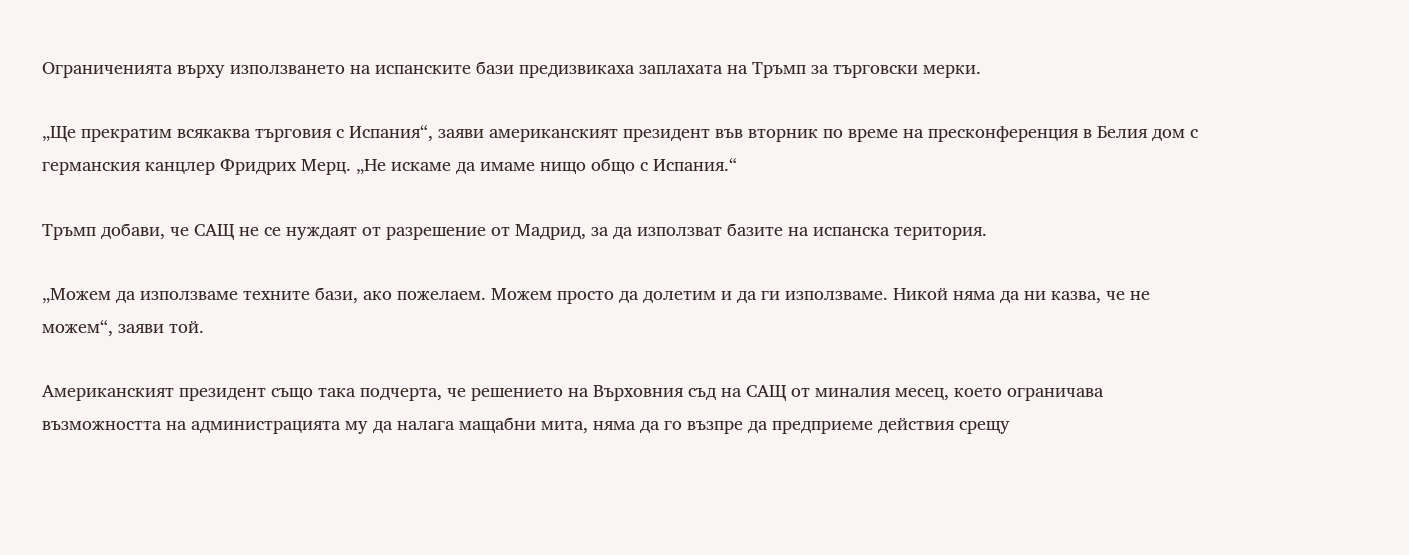Ограниченията върху използването на испанските бази предизвикаха заплахата на Тръмп за търговски мерки.

„Ще прекратим всякаква търговия с Испания“, заяви американският президент във вторник по време на пресконференция в Белия дом с германския канцлер Фридрих Мерц. „Не искаме да имаме нищо общо с Испания.“

Тръмп добави, че САЩ не се нуждаят от разрешение от Мадрид, за да използват базите на испанска територия.

„Можем да използваме техните бази, ако пожелаем. Можем просто да долетим и да ги използваме. Никой няма да ни казва, че не можем“, заяви той.

Американският президент също така подчерта, че решението на Върховния съд на САЩ от миналия месец, което ограничава възможността на администрацията му да налага мащабни мита, няма да го възпре да предприеме действия срещу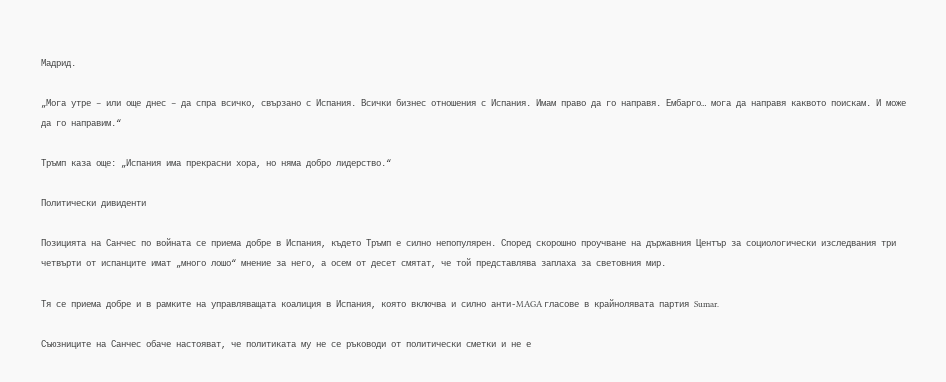Мадрид.

„Мога утре – или още днес – да спра всичко, свързано с Испания. Всички бизнес отношения с Испания. Имам право да го направя. Ембарго… мога да направя каквото поискам. И може да го направим.“

Тръмп каза още: „Испания има прекрасни хора, но няма добро лидерство.“

Политически дивиденти

Позицията на Санчес по войната се приема добре в Испания, където Тръмп е силно непопулярен. Според скорошно проучване на държавния Център за социологически изследвания три четвърти от испанците имат „много лошо“ мнение за него, а осем от десет смятат, че той представлява заплаха за световния мир.

Тя се приема добре и в рамките на управляващата коалиция в Испания, която включва и силно анти-MAGA гласове в крайнолявата партия Sumar.

Съюзниците на Санчес обаче настояват, че политиката му не се ръководи от политически сметки и не е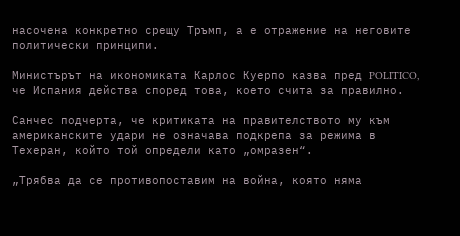насочена конкретно срещу Тръмп, а е отражение на неговите политически принципи.

Министърът на икономиката Карлос Куерпо казва пред POLITICO, че Испания действа според това, което счита за правилно.

Санчес подчерта, че критиката на правителството му към американските удари не означава подкрепа за режима в Техеран, който той определи като „омразен“.

„Трябва да се противопоставим на война, която няма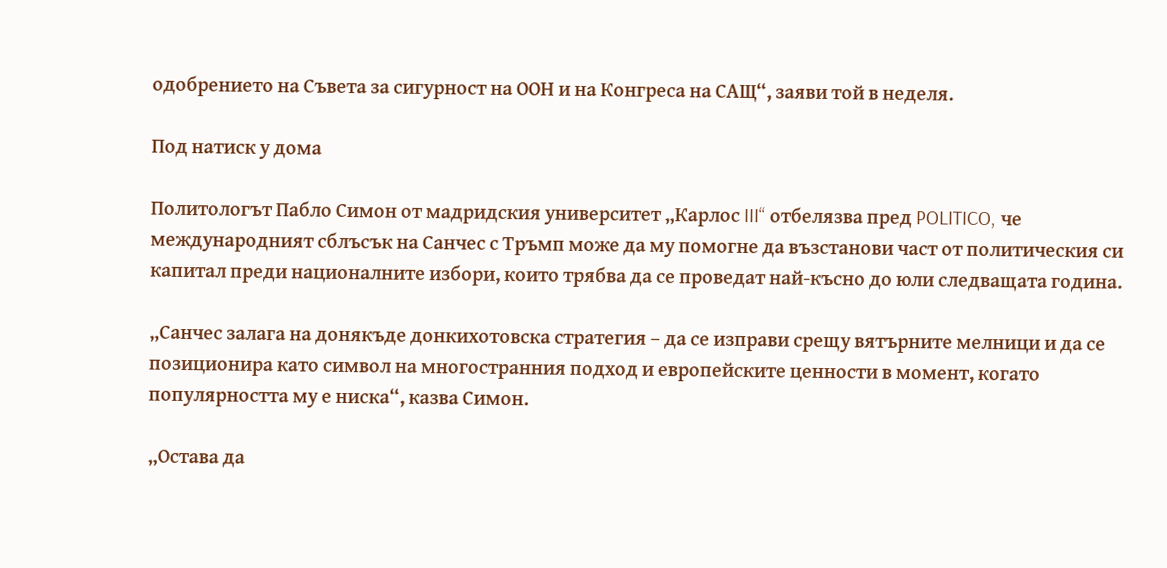одобрението на Съвета за сигурност на ООН и на Конгреса на САЩ“, заяви той в неделя.

Под натиск у дома

Политологът Пабло Симон от мадридския университет „Карлос III“ отбелязва пред POLITICO, че международният сблъсък на Санчес с Тръмп може да му помогне да възстанови част от политическия си капитал преди националните избори, които трябва да се проведат най-късно до юли следващата година.

„Санчес залага на донякъде донкихотовска стратегия – да се изправи срещу вятърните мелници и да се позиционира като символ на многостранния подход и европейските ценности в момент, когато популярността му е ниска“, казва Симон.

„Остава да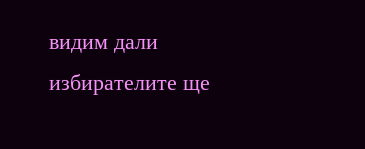видим дали избирателите ще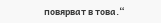повярват в това.“